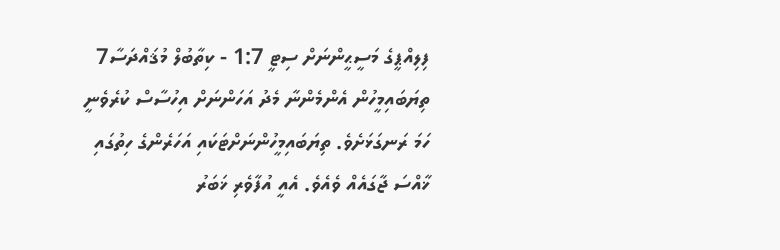ފިލިއްޕީގެ މަސީޙީންނަށް ސިޓީ 1:7 - ކިތާބުލް މުޤައްދަސާ7 ތިޔަބައިމީހުން އެންމެންނާ މެދު އަހަންނަށް އިހުސާސް ކުރެވެނީ ހަމަ ރަނގަޅަށެވެ. ތިޔަބައިމީހުންނަށްޓަކައި އަހަރެންގެ ހިތުގައި ޚާއްސަ ޖާގައެއް ވެއެވެ. އެއީ އުފާވެރި ޚަބަރު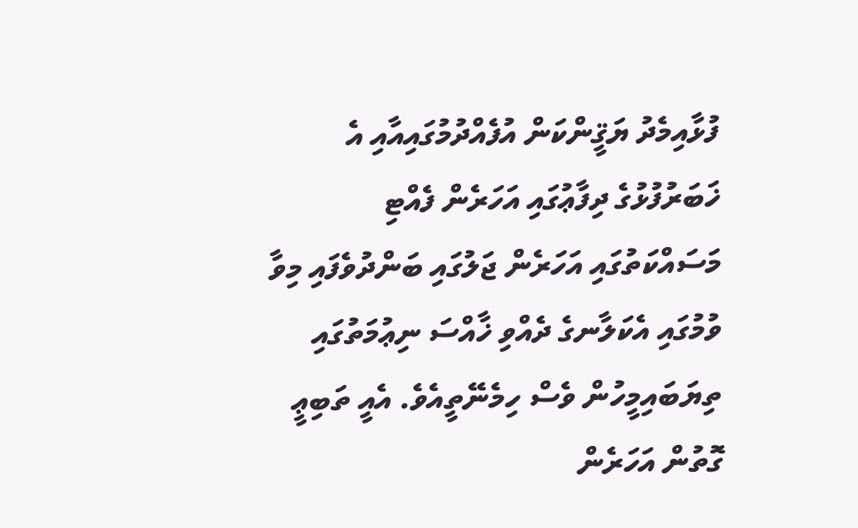ފުޅާއިމެދު ޔަޤީންކަން އުފެއްދުމުގައިއާއި އެ ޚަބަރުފުޅުގެ ދިފާޢުގައި އަހަރެން ފެއްޓި މަސައްކަތުގައި އަހަރެން ޖަލުގައި ބަންދުވެފައި މިވާ ވުމުގައި އެކަލާނގެ ދެއްވި ޚާއްސަ ނިޢުމަތުގައި ތިޔަބައިމީހުން ވެސް ހިމެނޭތީއެވެ. އެއީ ތަބިޢީ ގޮތުން އަހަރެން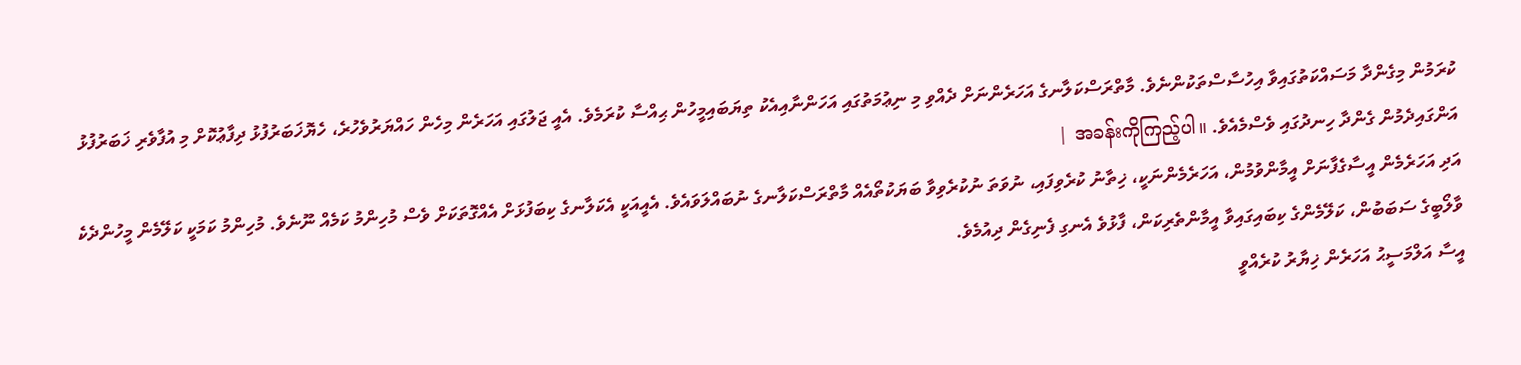ކުރަމުން މިގެންދާ މަސައްކަތުގައިވާ އިހުސާސްތަކުންނެވެ. މާތްރަސްކަލާނގެ އަހަރެންނަށް ދެއްވި މި ނިޢުމަތުގައި އަހަންނާއިއެކު ތިޔަބައިމީހުން ޙިއްސާ ކުރަމެވެ. އެއީ ޖަލުގައި އަހަރެން މިހެން ހައްޔަރުވެހުރެ، ހެޔޮޚަބަރުފުޅު ދިފާޢުކޮށް މި އުފާވެރި ޚަބަރުފުޅު އަންގައިދެމުން ގެންދާ ހިނދުގައި ވެސްމެއެވެ. အခန်းကိုကြည့်ပါ။ |
އަދި އަހަރެމެން އީސާގެފާނަށް އީމާންވުމުން، އަހަރެމެންނަކީ، ޚިތާނު ކުރެވިފައި، ނުވަތަ ނުކުރެވިވާ ބަޔަކުތޯއެއް މާތްރަސްކަލާނގެ ނުބައްލަވައެވެ. އެއީއަކީ އެކަލާނގެ ކިބަފުޅަށް އެއްގޮތަކަށް ވެސް މުހިންމު ކަމެއް ނޫނެވެ. މުހިންމު ކަމަކީ ކަލޭމެން މީހުންދެކެ ވާލޯބީގެ ސަބަބުން، ކަލޭމެންގެ ކިބައިގައިވާ އީމާންތެރިކަން، ފާޅުވެ އެނގި ފެނިގެން ދިއުމެވެ.
އީސާ އަލްމަސީޙު އަހަރެން ޚިޔާރު ކުރެއްވީ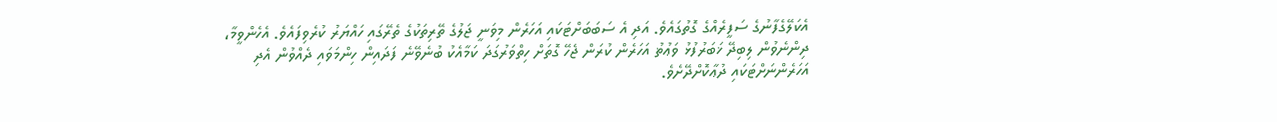އެކަލޭގެފާނުގެ ސަފީރެއްގެ ގޮތުގައެވެ. އަދި އެ ސަބަބަށްޓަކައި އަހަރެން މިވަނީ ޖަލުގެ ތޭރިތަކުގެ ތެރޭގައި ހައްޔަރު ކުރެވިފައެވެ. އެހެންވީމާ، ދިންނެވުން ލިބިދޭ ޚަބަރުފުޅު ވަޢުޡު އަހަރެން ކުރަން ޖެހޭ ގޮތަށް ހިތްވަރުގަދަ ކަމާއެކު ބުނެވޭނެ ފަދައިން ހިންމަވައި ދެއްވުން އެދި އަހަރެންނަށްޓަކައި ދުޢާކޮށްދޭށެވެ.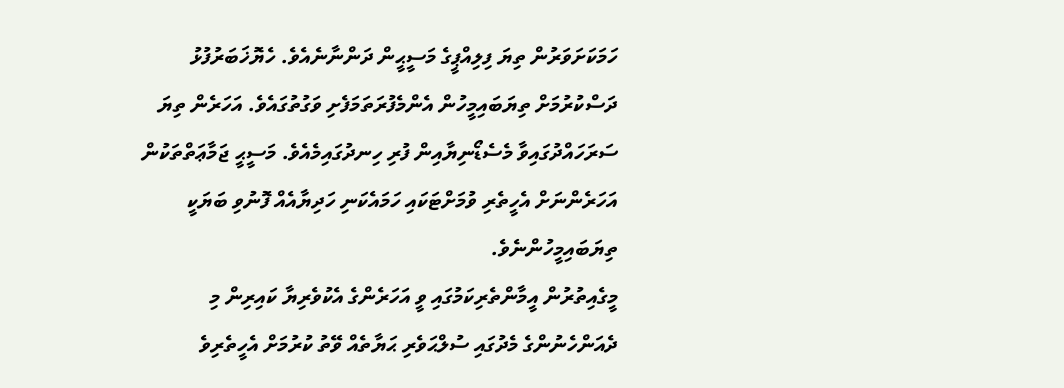ހަމަކަށަވަރުން ތިޔަ ފިލިއްޕީގެ މަސީޙީން ދަންނާނެއެވެ. ހެޔޮޚަބަރުފުޅު ދަސްކުރުމަށް ތިޔަބައިމީހުން އެންމެފުރަތަމަފެށި ވަގުތުގައެވެ. އަހަރެން ތިޔަ ސަރަހައްދުގައިވާ މެސެޑޯނިޔާއިން ފުރި ހިނދުގައިމެއެވެ. މަސީޙީ ޖަމާޢަތްތަކުން އަހަރެންނަށް އެހީތެރި ވުމަށްޓަކައި ހަމައެކަނި ހަދިޔާއެއް ފޮނުވި ބަޔަކީ ތިޔަބައިމީހުންނެވެ.
މީގެއިތުރުން އީމާންތެރިކަމުގައި ވީ އަހަރެންގެ އެކުވެރިޔާ ކައިރިން މި ދެއަންހެނުންގެ މެދުގައި ސުލްޙަވެރި ޙަޔާތެއް ވޭތު ކުރުމަށް އެހީތެރިވެ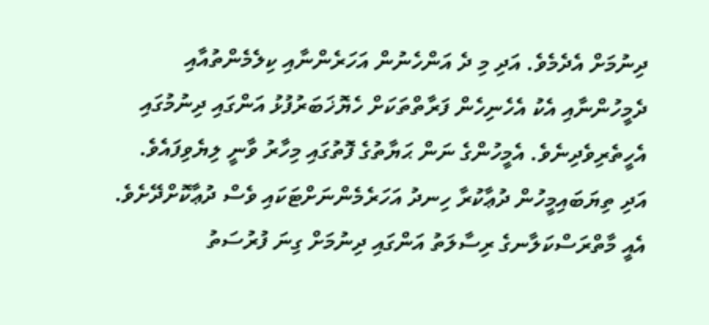ދިނުމަށް އެދެމެވެ. އަދި މި ދެ އަންހެނުން އަހަރެންނާއި ކިލެމެންތުއާއި ދެމީހުންނާއި އެކު އެހެނިހެން ފަރާތްތަކަށް ހެޔޮޚަބަރުފުޅު އަންގައި ދިނުމުގައި އެހީތެރިވެދިނެވެ. އެމީހުންގެ ނަން ޙަޔާތުގެ ފޮތުގައި މިހާރު ވާނީ ލިޔެވިފައެވެ.
އަދި ތިޔަބައިމީހުން ދުޢާކުރާ ހިނދު އަހަރެމެންނަށްޓަކައި ވެސް ދުޢާކޮށްދޭށެވެ. އެއީ މާތްރަސްކަލާނގެ ރިސާލަތު އަންގައި ދިނުމަށް ގިނަ ފުރުސަތު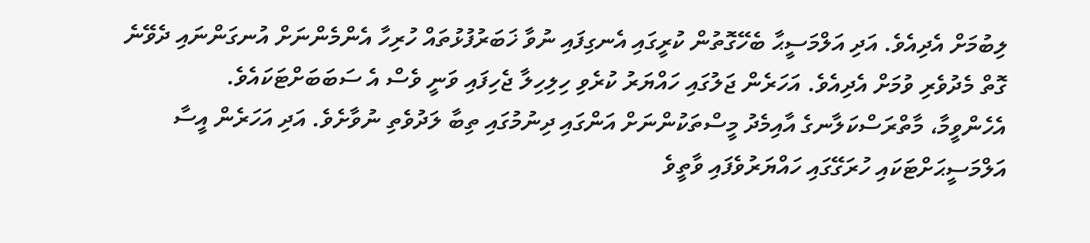ލިބުމަށް އެދިއެވެ. އަދި އަލްމަސީޙާ ބެހޭގޮތުން ކުރީގައި އެނގިފައި ނުވާ ޚަބަރުފުޅުތައް ހުރިހާ އެންމެންނަށް އުނގަންނައި ދެވޭނެ ގޮތް މެދުވެރި ވުމަށް އެދިއެވެ. އަހަރެން ޖަލުގައި ހައްޔަރު ކުރެވި ހިލިހިލާ ޖެހިފައި ވަނީ ވެސް އެ ސަބަބަށްޓަކައެވެ.
އެހެންވީމާ، މާތްރަސްކަލާނގެ އާއިމެދު މީސްތަކުންނަށް އަންގައި ދިނުމުގައި ތިބާ ލަދުވެތި ނުވާށެވެ. އަދި އަހަރެން އީސާ އަލްމަސީޙަށްޓަކައި ހުރަގޭގައި ހައްޔަރުވެފައި ވާތީވެ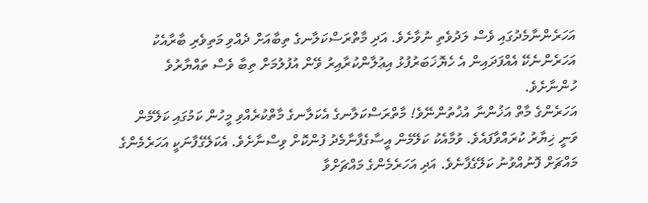އަހަރެންނާމެދުގައި ވެސް ލަދުވެތި ނުވާށެވެ. އަދި މާތްރަސްކަލާނގެ ތިބާއަށް ދެއްވި މަތިވެރި ބާރާއެކު އަހަރެންނެކޭ އެއްފަދައިން އެ ހެޔޮޚަބަރުފުޅު އިޢުލާންކުރާއިރު ވޭން އުފުލުމަށް ތިބާ ވެސް ތައްޔާރުވެ ހުންނާށެވެ.
އަހަރެންގެ މާތް އަޚުންނާ އުޚުތުންނޭވެ! މާތްރަސްކަލާނގެ އެކަލާނގެ މާތްކުރެއްވި މީހުން ކަމުގައި ކަލޭމެން ވަނީ ޚިޔާރު ކުރައްވާފައެވެ. ވުމާއެކު ކަލޭމެން އީސާގެފާނާމެދު ފުންކޮށް ވިސްނާށެވެ. އެކަލޭގެފާނަކީ އަހަރެމެންގެ މައްޗަށް ފޮނުއްވުނު ކަލޭގެފާނެވެ. އަދި އަހަރެމެންގެ މައްޗަށްވާ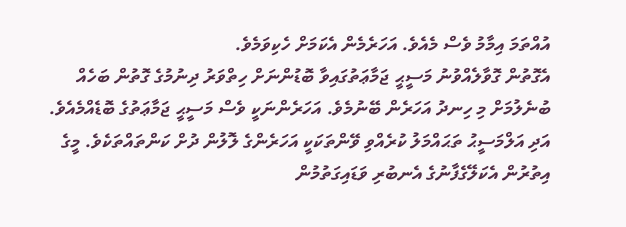އުއްތަމަ އިމާމު ވެސް މެއެވެ. އަހަރެމެން އެކަމަށް ހެކިވަމެވެ.
އެގޮތުން ގޮވާލެއްވުނު މަސީޙީ ޖަމާޢަތުގައިވާ ބޮޑުންނަށް ހިތްވަރު ދިނުމުގެ ގޮތުން ބަހެއް ބުނެލުމަށް މި ހިނދު އަހަރެން ބޭނުމެވެ. އަހަރެންނަކީ ވެސް މަސީޙީ ޖަމާޢަތުގެ ބޮޑެއްމެއެވެ. އަދި އަލްމަސީޙު ތަޙައްމަލު ކުރެއްވި ވޭންތަކަކީ އަހަރެންގެ ލޮލުން ދުށް ކަންތައްތަކެވެ. މީގެ އިތުރުން އެކަލޭގެފާނުގެ އެނބުރި ވަޑައިގަތުމުން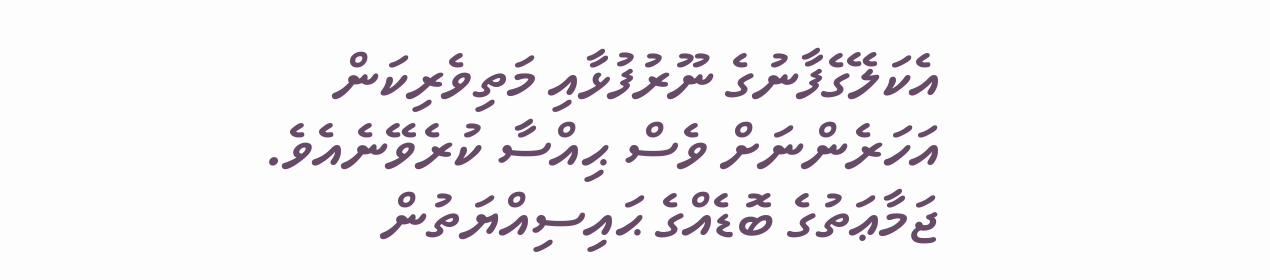އެކަލޭގެފާނުގެ ނޫރުފުޅާއި މަތިވެރިކަން އަހަރެންނަށް ވެސް ޙިއްސާ ކުރެވޭނެއެވެ. ޖަމާޢަތުގެ ބޮޑެއްގެ ޙައިސިއްޔަތުން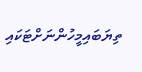ތިޔަބައިމީހުންނަށްޓަކައި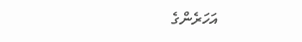އަހަރެންގެ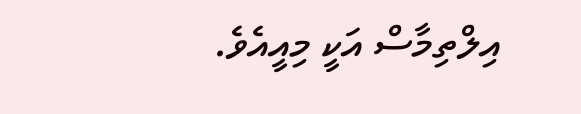އިލްތިމާސް އަކީ މިއީއެވެ.